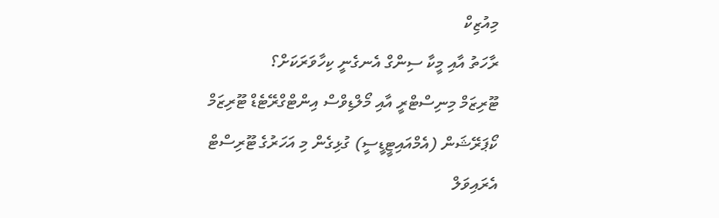މިއުޒިކް
ރާހަތު އާއި މީކާ ސިންގް އެނގެނީ ކިހާވަރަކަށް؟
ޓޫރިޒަމް މިނިސްޓްރީ އާއި މޯލްޑިވްސް އިންޓްގްރޭޓެޑް ޓޫރިޒަމް ކޯޕަރޭޝަން (އެމްއައިޓީޑީސީ) ގުޅިގެން މި އަހަރުގެ ޓޫރިސްޓް އެރައިވަލް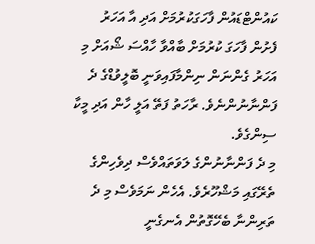ކައުންޓްޑައުން ފާހަގަކުރުމަށް އަދި އާ އަހަރު ފެށުން ފާހަގަ ކުރުމަށް ބާއްވާ ހާއްސަ ޝޯއަށް މި އަހަރު ގެންނަން ނިންމާފައިވަނީ ބޮލީވުޑްގެ ދެ ފަންނާނުންނެވެ. ރާހަތު ފަތޭ އަލީ ހާން އަދި މީކާ ސިންގެވެ.
މި ދެ ފަންނާނުންގެ ލަވަތައްވެސް ދިވެހިންގެ ތެރޭގައި މަޝްހޫރެވެ. އެހެން ނަމަވެސް މި ދެ ތަރިންނާ ބެހޭގޮތުން އެނގެނީ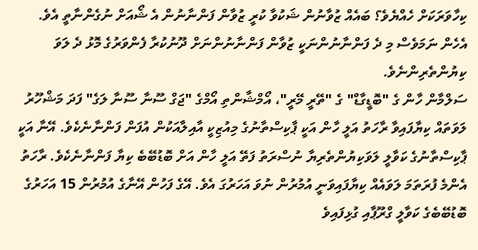ކިހާވަރަކަށް ހެއްޔެވެ؟ ބައެއް ޒުވާނުން ޝަކުވާ ކުރީ ޒުވާން ފަންނާނުން އެ ޝޯއަށް ނުގެންނާތީ އެވެ. އެހެން ނަމަވެސް މި ދެ ފަންނާނުންނަކީ ޒުވާން ފަންނާނުންނަށް ދޫނުކުރާ ފެންވަރުގެ މޮޅު ދެ ލަވަ ކިޔުންތެރިންނެވެ.
ސަލްމާން ހާން ގެ "ބޮޑީގާޑް" ގެ "ތޭރީ މޭރީ"، އޯމްޝާންތި އޯމްގެ "ޖަގް ސޫނާ ސޫނާ ލަގެ" ފަދަ މަޝްހޫރު ލަވަތައް ކިޔާފައިވާ ރާހަތު އަލީ ހާން އަކީ ޕާކިސްތާނުގެ މިއުޒިކީ އާއިލާއަކުން އުފަން ފަންނާނެކެވެ. އޭނާ އަކީ ޕާކިސްތާނުގެ ކަވާލީ ލަވަކިޔުންތެރިޔާ ނުސްރަތު ފަތޭ އަލީ ހާން އަށް ބޮޑުބޭބެ ކިޔާ ފަންނާނެކެވެ. ރާހަތު އެންމެ ފުރަތަމަ ލަވައެއް ކިޔާފައިވަނީ އުމުރުން ނުވަ އަހަރުގަ އެވެ. އޭގެ ފަހުން އޭނާގެ އުމުރުން 15 އަހަރުގެ ބޮޑުބޭބެގެ ކަވާލީ ގްރޫޕާއި ގުޅިފައިވެ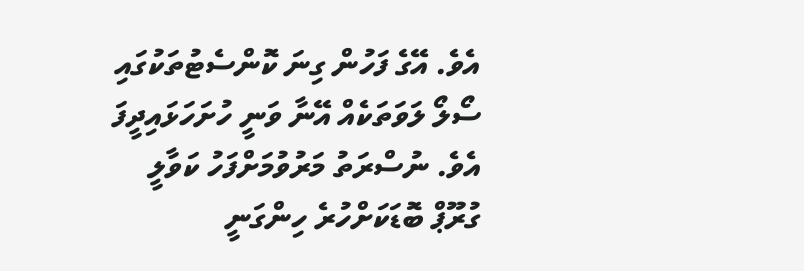އެވެ. އޭގެ ފަހުން ގިނަ ކޮންސެޓުތަކުގައި ސޯލޯ ލަވަތަކެއް އޭނާ ވަނީ ހުށަހަޅައިދީފަ އެވެ. ނުސްރަތު މަރުވުމަށްފަހު ކަވާލީ ގުރޫޕް ބޮޑަކަށްހުރެ ހިންގަނީ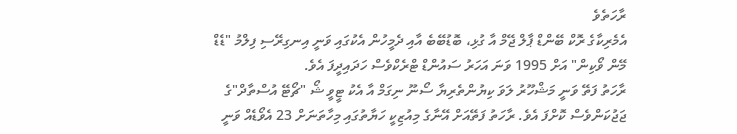ރާހަތެވެ
އެމެރިކާގެ ރޮކް ބޭންޑް ޕާލް ޖޭމް އާ ގުޅި، ބޮޑުބޭބެ އާއި ދެމީހުން އެކުގައި ވަނީ އިނގިރޭސި ފިލްމު "ޑެޑް މޭން ވޯކިން" އަށް 1995 ވަނަ އަހަރު ސައުންޑް ޓްރެކްވެސް ހަދައިދީފަ އެވެ.
ރާހަތު ފަތޭ ވަނީ މަޝްހޫރު ލަވަ ކިޔުންތެރިޔާ ސޯނޫ ނިގަމް އާ އެކު ޓީވީ ޝޯ "ޗޯޓޭ އުސްތާދް"ގެ ޖަޖުކަންވެސް ކޮށްފަ އެވެ. ރާހަތު ފަތޭއަށް އޭނާގެ މިއުޒިކީ ހަޔާތުގައި މިހާތަނަށް 23 އެވޯޑެއް ވަނީ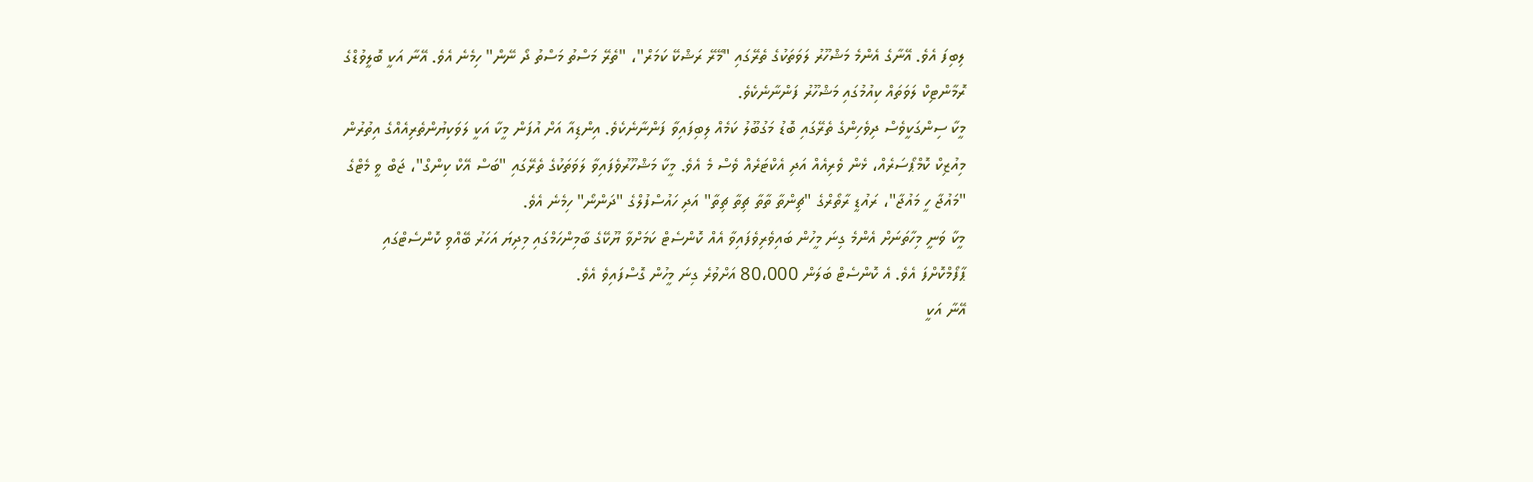ލިބިފަ އެވެ. އޭނާގެ އެންމެ މަޝްހޫރު ލަވަތަކުގެ ތެރޭގައި "މޭރޭ ރަޝްކޭ ކަމަރް"، "ތެރޭ މަސްތު މަސްތު ދޯ ނޭން" ހިމެނެ އެވެ. އޭނާ އަކީ ބޮލީވުޑްގެ ރޮމާންޓިކް ލަވަތައް ކިއުމުގައި މަޝްހޫރު ފަންނާނެކެވެ.
މީކާ ސިންގަކީވެސް ދިވެހިންގެ ތެރޭގައި ބޮޑު މަގުބޫލު ކަމެއް ލިބިފައިވާ ފަންނާނެކެވެ. އިންޑިއާ އަށް އުފަން މީކާ އަކީ ލަވަކިޔުންތެރިއެއްގެ އިތުރުން މިއުޒިކް ކޮމްޕޯސަރެއް، ޅެން ވެރިއެއް އަދި އެކްޓަރެއް ވެސް މެ އެވެ. މީކާ މަޝްހޫރުވެފައިވާ ލަވަތަކުގެ ތެރޭގައި "ބަސް އޭކް ކިންގް"، ޖަބް ވީ މެޓްގެ "މައުޖާ ހީ މައުޖާ"، ރައުޑީ ރާތޯރްގެ "ޗިންތާ ތާތާ ޗިތާ ޗިތާ" އަދި ހައުސްފުލްގެ "ދަންނޯ" ހިމެނެ އެވެ.
މީކާ ވަނީ މިހާތަނަށް އެންމެ ގިނަ މީހުން ބައިވެރިވެފައިވާ އެއް ކޮންސެޓް ކަމަށްވާ ޔޫކޭގެ ބާމިންހަމްގައި މިދިޔަ އަހަރު ބޭއްވި ކޮންސެޓްގައި ޕާފޯމްކޮށްފަ އެވެ. އެ ކޮންސެޓް ބަލަން 80،000 އަށްވުރެ ގިނަ މީހުން ގޮސްފައިވެ އެވެ.
އޭނާ އަކީ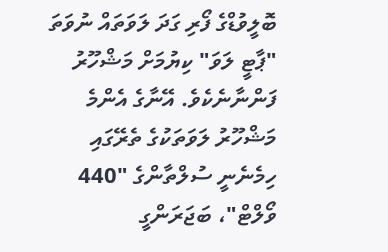ބޮލީވުޑްގެ ފޯރި ގަދަ ލަވަތައް ނުވަތަ "ޕާޓީ ލަވަ" ކިޔުމަށް މަޝްހޫރު ފަންނާނެކެވެ. އޭނާގެ އެންމެ މަޝްހޫރު ލަވަތަކުގެ ތެރޭގައި ހިމެނެނީ ސުލްތާންގެ "440 ވޯލްޓް"، ބަޖަރަންގީ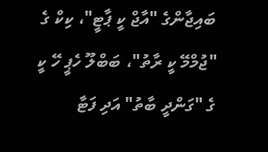ބައިޖާންގެ "އާޖް ކީ ޕާޓީ"، ކިކް ގެ "ޖުމްމޭ ކީ ރާތު"، ބަބްލޫ ހެޕީ ހޭ ކީ ގެ "ގަންދީ ބާތު" އަދި ފަޓާ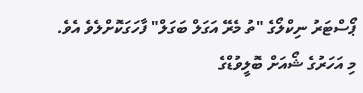ޕޯސްޓަރު ނިކްލޯގެ "ތު މެރޭ އަގަލް ބަގަލް" ފާހަގަކޮށްލެވެ އެވެ.
މި އަހަރުގެ ޝޯއަށް ބޮލީވުޑްގެ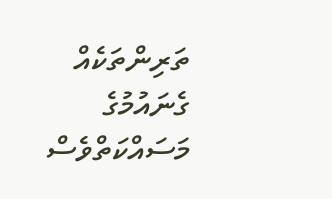ތަރިންތަކެއް ގެނައުމުގެ މަސައްކަތްވެސް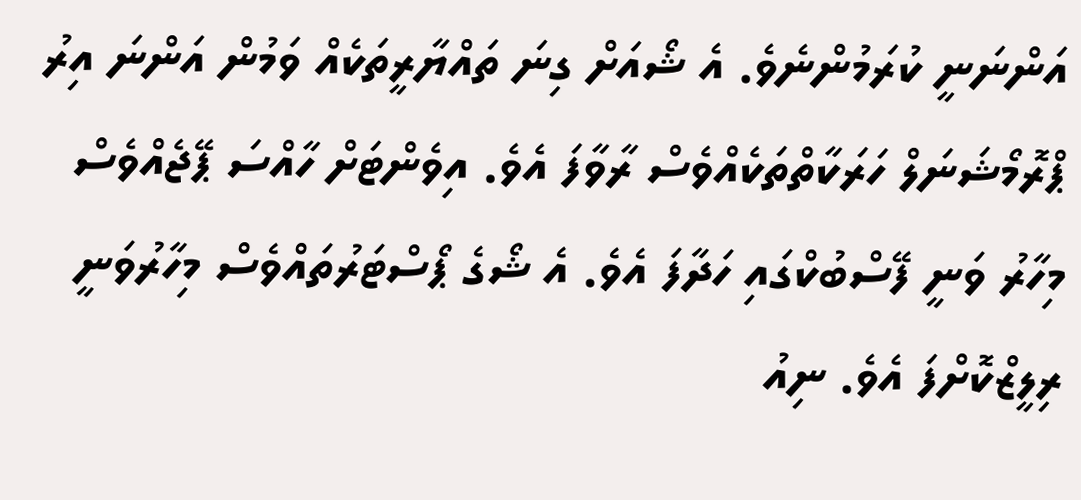އަންނަނީ ކުރަމުންނެވެ. އެ ޝޯއަށް ގިނަ ތައްޔާރީތަކެއް ވަމުން އަންނަ އިރު ޕްރޮމޯޝަނަލް ހަރަކާތްތަކެއްވެސް ރާވާފަ އެވެ. އިވެންޓަށް ހާއްސަ ޕޭޖެއްވެސް މިހާރު ވަނީ ފޭސްބުކްގައި ހަދާފަ އެވެ. އެ ޝޯގެ ޕޯސްޓަރުތައްވެސް މިހާރުވަނީ ރިލީޒްކޮށްފަ އެވެ. ނިއު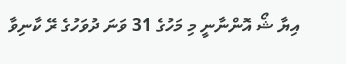އިޔާ ޝޯ އޮންނާނީ މި މަހުގެ 31 ވަނަ ދުވަހުގެ ރޭ ކާނިވާ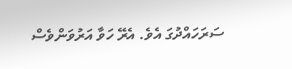ސަރަހައްދުގަ އެވެ. އެރޭ ހަވާ އަރުވަންވެސް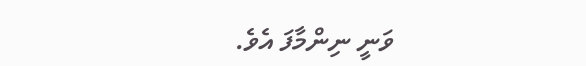ވަނީ ނިންމާފަ އެވެ.